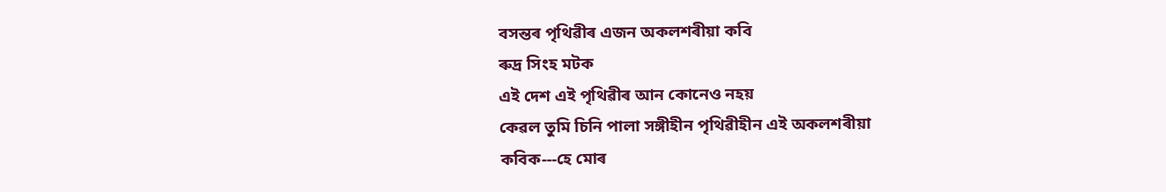বসন্তৰ পৃথিৱীৰ এজন অকলশৰীয়া কবি
ৰুদ্ৰ সিংহ মটক
এই দেশ এই পৃথিৱীৰ আন কোনেও নহয়
কেৱল তুমি চিনি পালা সঙ্গীহীন পৃথিৱীহীন এই অকলশৰীয়া
কবিক---হে মোৰ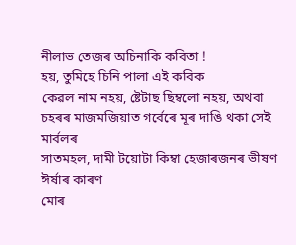নীলাভ তেজৰ অচিনাকি কবিতা !
হয়, তুমিহে চিনি পালা এই কবিক
কেৱল নাম নহয়, ষ্টেটাছ ছিম্বলো নহয়, অথবা
চহৰৰ মাজমজিয়াত গৰ্বেৰে মূৰ দাঙি থকা সেই মাৰ্বলৰ
সাতমহল, দামী টয়োটা কিম্বা হেজাৰজনৰ ভীষণ ঈৰ্ষাৰ কাৰণ
মোৰ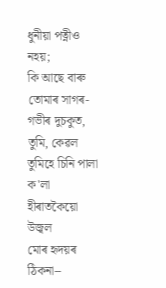ধুনীয়া পত্নীও নহয়;
কি আছে বাৰু তোমাৰ সাগৰ-গভীৰ দুচকুত,
তুমি, কেৱল তুমিহে চিনি পালা ক'লা হীৰাতকৈয়ো উজ্বল
মোৰ হৃদয়ৰ ঠিকনা--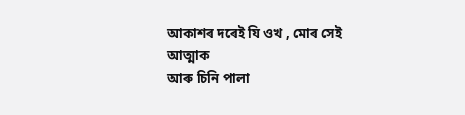আকাশৰ দৰেই যি ওখ , মোৰ সেই
আত্মাক
আৰু চিনি পালা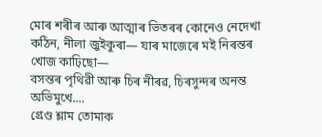মোৰ শৰীৰ আৰু আত্মাৰ ভিতৰৰ কোনেও নেদেখা
কঠিন, নীলা জুইকুৰা— যাৰ মাজেৰে মই নিৰন্তৰ খোজ কাঢ়িছো—
বসন্তৰ পৃথিৱী আৰু চিৰ নীৰৱ, চিৰসুন্দৰ অনন্ত
অভিমুখে....
গ্ৰেণ্ড শ্লাম তোমাক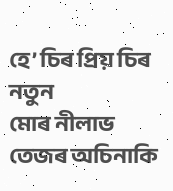হে’ চিৰ প্ৰিয় চিৰ নতুন
মোৰ নীলাভ তেজৰ অচিনাকি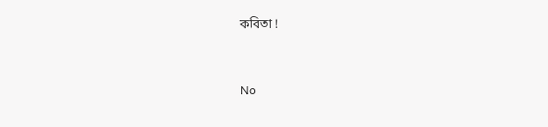কবিতা !


No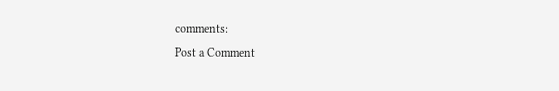comments:
Post a Comment